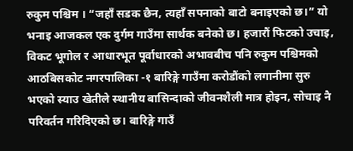रुकुम पश्चिम । “जहाँ सडक छैन, त्यहाँ सपनाको बाटो बनाइएको छ।” यो भनाइ आजकल एक दुर्गम गाउँमा सार्थक बनेको छ। हजारौं फिटको उचाइ, विकट भूगोल र आधारभूत पूर्वाधारको अभावबीच पनि रुकुम पश्चिमको आठबिसकोट नगरपालिका -१ बारिङ्गे गाउँमा करोडौंको लगानीमा सुरु भएको स्याउ खेतीले स्थानीय बासिन्दाको जीवनशैली मात्र होइन, सोचाइ नै परिवर्तन गरिदिएको छ। बारिङ्गे गाउँ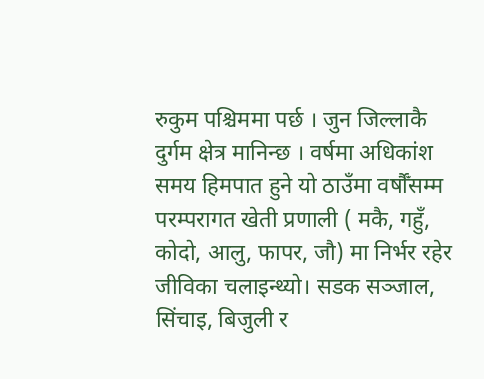रुकुम पश्चिममा पर्छ । जुन जिल्लाकै दुर्गम क्षेत्र मानिन्छ । वर्षमा अधिकांश समय हिमपात हुने यो ठाउँमा वर्षौँसम्म परम्परागत खेती प्रणाली ( मकै, गहुँ, कोदो, आलु, फापर, जौ) मा निर्भर रहेर जीविका चलाइन्थ्यो। सडक सञ्जाल, सिंचाइ, बिजुली र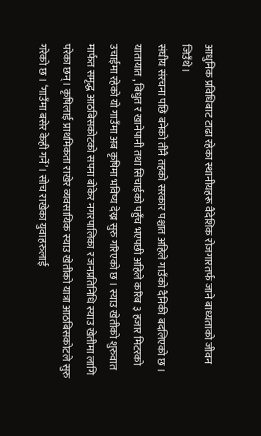आधुनिक प्रविधिबाट टाढा रहेका स्थानीयहरू वैदेशिक रोजगारतर्फ जाने बाध्यताको जीवन जिउँथे।
संघीय संरचना पछि बनेको तीनै तहको सरकार पश्चात अहिले गाउँको दैनिकी बदलिएको छ । यातायात , बिधुत र खानेपानी तथा सिचाईको पहुँच भएपछी अहिले करिब ३ हजार मिटरको उचाईमा रहेको यो गाउँमा अब कृषिमा भविष्य देख्न सुरु गरिएको छ । स्याउ खेतीको शुरुवात मार्फत समृद्ध आठबिसकोटको सपना बोकेर नगरपालिका र जनप्रतिनिधि स्याउ खेतीमा लागि परेका छन्। कृषिलाई प्राथमिकता राखेर व्यवसायिक स्याउ खेतीको यात्रा आठबिसकोटले सुरु गरेको छ । ‘गाउँमा बसेर केही गर्ने’। सोच राखेका युवाहरुलाई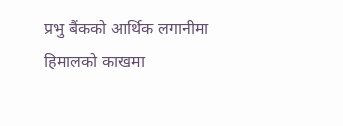प्रभु बैंकको आर्थिक लगानीमा हिमालको काखमा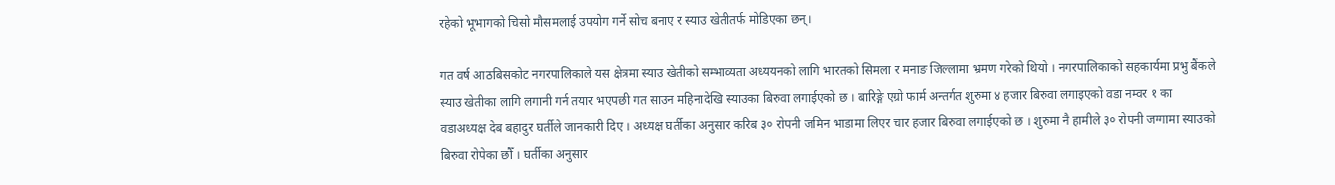रहेको भूभागको चिसो मौसमलाई उपयोग गर्ने सोच बनाए र स्याउ खेतीतर्फ मोडिएका छन्।

गत वर्ष आठबिसकोट नगरपालिकाले यस क्षेत्रमा स्याउ खेतीको सम्भाव्यता अध्ययनको लागि भारतको सिमला र मनाङ जिल्लामा भ्रमण गरेको थियो । नगरपालिकाको सहकार्यमा प्रभु बैंकले स्याउ खेतीका लागि लगानी गर्न तयार भएपछी गत साउन महिनादेखि स्याउका बिरुवा लगाईएको छ । बारिङ्गे एग्रो फार्म अन्तर्गत शुरुमा ४ हजार बिरुवा लगाइएको वडा नम्वर १ का वडाअध्यक्ष देब बहादुर घर्तीले जानकारी दिए । अध्यक्ष घर्तीका अनुसार करिब ३० रोपनी जमिन भाडामा लिएर चार हजार बिरुवा लगाईएको छ । शुरुमा नै हामीले ३० रोपनी जग्गामा स्याउको बिरुवा रोपेका छौँ । घर्तीका अनुसार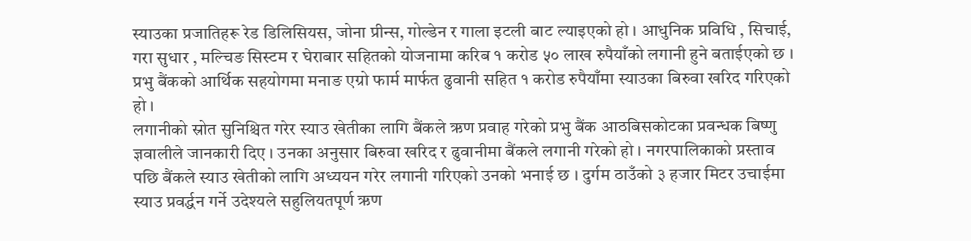स्याउका प्रजातिहरू रेड डिलिसियस, जोना प्रीन्स, गोल्डेन र गाला इटली बाट ल्याइएको हो । आधुनिक प्रविधि , सिचाई, गरा सुधार , मल्चिङ सिस्टम र घेराबार सहितको योजनामा करिब १ करोड ५० लाख रुपैयाँको लगानी हुने बताईएको छ ।
प्रभु बैंकको आर्थिक सहयोगमा मनाङ एग्रो फार्म मार्फत ढुवानी सहित १ करोड रुपैयाँमा स्याउका बिरुवा खरिद गरिएको हो ।
लगानीको स्रोत सुनिश्चित गरेर स्याउ खेतीका लागि बैंकले ऋण प्रवाह गरेको प्रभु बैंक आठबिसकोटका प्रवन्धक बिष्णु ज्ञवालीले जानकारी दिए । उनका अनुसार बिरुवा खरिद र ढुवानीमा बैंकले लगानी गरेको हो । नगरपालिकाको प्रस्ताव पछि बैंकले स्याउ खेतीको लागि अध्ययन गरेर लगानी गरिएको उनको भनाई छ । दुर्गम ठाउँको ३ हजार मिटर उचाईमा स्याउ प्रवर्द्धन गर्ने उदेश्यले सहुलियतपूर्ण ऋण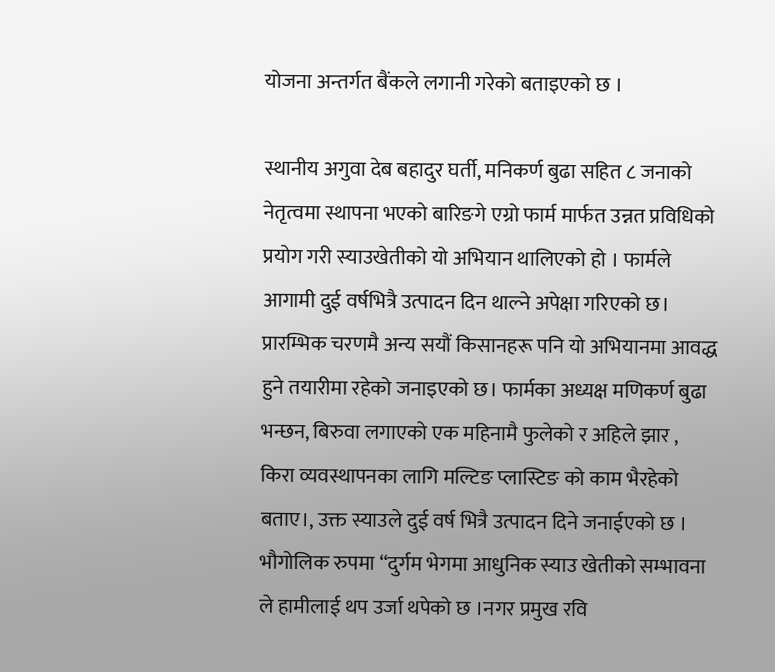योजना अन्तर्गत बैंकले लगानी गरेको बताइएको छ ।

स्थानीय अगुवा देब बहादुर घर्ती, मनिकर्ण बुढा सहित ८ जनाको नेतृत्वमा स्थापना भएको बारिङगे एग्रो फार्म मार्फत उन्नत प्रविधिको प्रयोग गरी स्याउखेतीको यो अभियान थालिएको हो । फार्मले आगामी दुई वर्षभित्रै उत्पादन दिन थाल्ने अपेक्षा गरिएको छ। प्रारम्भिक चरणमै अन्य सयौं किसानहरू पनि यो अभियानमा आवद्ध हुने तयारीमा रहेको जनाइएको छ। फार्मका अध्यक्ष मणिकर्ण बुढा भन्छन, बिरुवा लगाएको एक महिनामै फुलेको र अहिले झार , किरा व्यवस्थापनका लागि मल्टिङ प्लास्टिङ को काम भैरहेको बताए।, उक्त स्याउले दुई वर्ष भित्रै उत्पादन दिने जनाईएको छ ।
भौगोलिक रुपमा “दुर्गम भेगमा आधुनिक स्याउ खेतीको सम्भावना ले हामीलाई थप उर्जा थपेको छ ।नगर प्रमुख रवि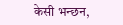केसी भन्छन,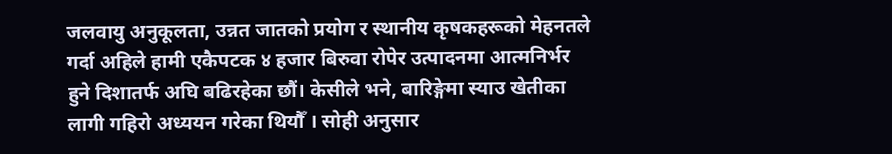जलवायु अनुकूलता, उन्नत जातको प्रयोग र स्थानीय कृषकहरूको मेहनतले गर्दा अहिले हामी एकैपटक ४ हजार बिरुवा रोपेर उत्पादनमा आत्मनिर्भर हुने दिशातर्फ अघि बढिरहेका छौं। केसीले भने, बारिङ्गेमा स्याउ खेतीका लागी गहिरो अध्ययन गरेका थियौँ । सोही अनुसार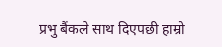प्रभु बैंकले साथ दिएपछी हाम्रो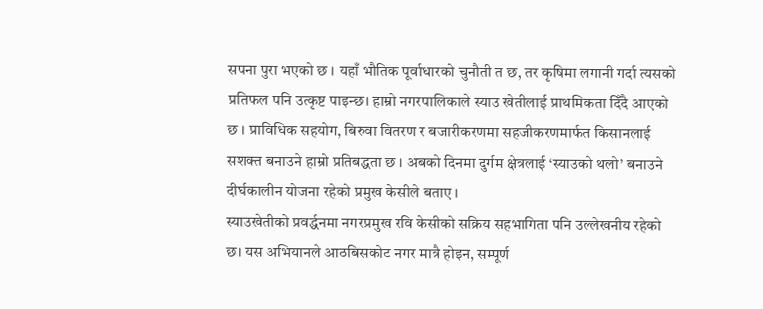सपना पुरा भएको छ । यहाँ भौतिक पूर्वाधारको चुनौती त छ, तर कृषिमा लगानी गर्दा त्यसको प्रतिफल पनि उत्कृष्ट पाइन्छ। हाम्रो नगरपालिकाले स्याउ खेतीलाई प्राथमिकता दिँदै आएको छ । प्राविधिक सहयोग, बिरुवा वितरण र बजारीकरणमा सहजीकरणमार्फत किसानलाई सशक्त बनाउने हाम्रो प्रतिबद्धता छ । अबको दिनमा दुर्गम क्षेत्रलाई ‘स्याउको थलो’ बनाउने दीर्घकालीन योजना रहेको प्रमुख केसीले बताए ।
स्याउखेतीको प्रवर्द्धनमा नगरप्रमुख रवि केसीको सक्रिय सहभागिता पनि उल्लेखनीय रहेको छ। यस अभियानले आठबिसकोट नगर मात्रै होइन, सम्पूर्ण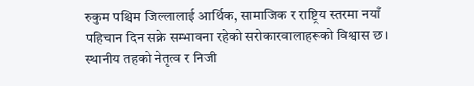रुकुम पश्चिम जिल्लालाई आर्थिक, सामाजिक र राष्ट्रिय स्तरमा नयाँ पहिचान दिन सक्ने सम्भावना रहेको सरोकारवालाहरूको विश्वास छ।
स्थानीय तहको नेतृत्व र निजी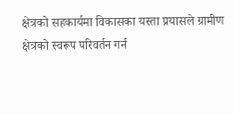क्षेत्रको सहकार्यमा विकासका यस्ता प्रयासले ग्रामीण क्षेत्रको स्वरूप परिवर्तन गर्न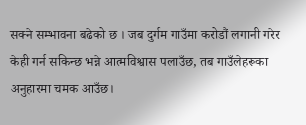सक्ने सम्भावना बढेको छ । जब दुर्गम गाउँमा करोडौं लगानी गरेर केही गर्न सकिन्छ भन्ने आत्मविश्वास पलाउँछ, तब गाउँलेहरूका अनुहारमा चमक आउँछ।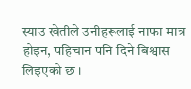स्याउ खेतीले उनीहरूलाई नाफा मात्र होइन, पहिचान पनि दिने बिश्वास लिइएको छ ।